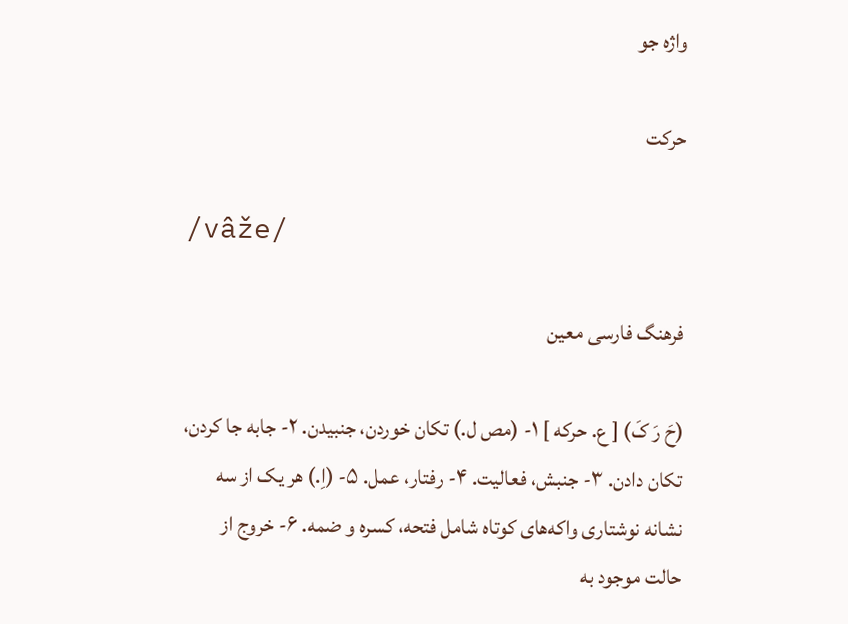واژه جو

حرکت

/vâže/

فرهنگ فارسی معین

(حَ رَ کَ) [ ع. حرکه ] ۱- (مص ل.) تکان خوردن، جنبیدن. ۲- جابه جا کردن، تکان دادن. ۳- جنبش، فعالیت. ۴- رفتار، عمل. ۵- (اِ.) هر یک از سه نشانه نوشتاری واکه‌های کوتاه شامل فتحه، کسره و ضمه. ۶- خروج از حالت موجود به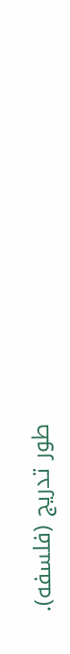طور تدریج (فلسفه).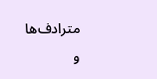مترادف‌ها و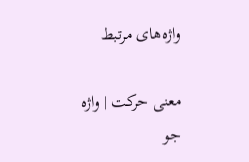واژه‌های مرتبط

معنی حرکت | واژه جو